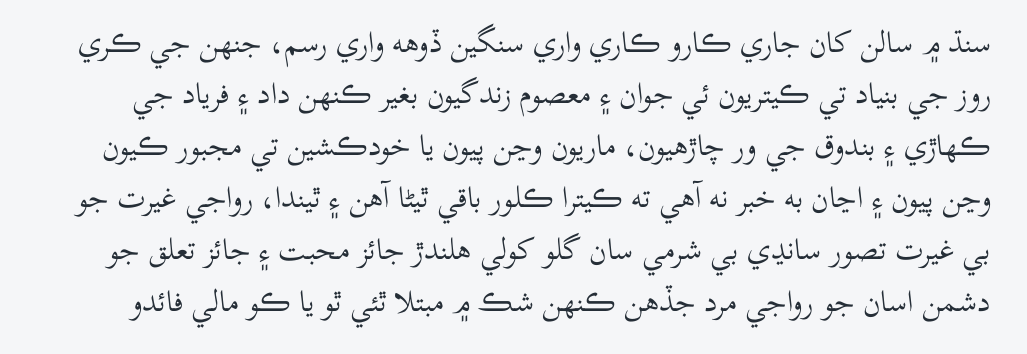سنڌ ۾ سالن کان جاري ڪارو ڪاري واري سنگين ڏوهه واري رسم، جنهن جي ڪري روز جي بنياد تي ڪيتريون ئي جوان ۽ معصوم زندگيون بغير ڪنهن داد ۽ فرياد جي ڪهاڙي ۽ بندوق جي ور چاڙهيون، ماريون وڃن پيون يا خودڪشين تي مجبور ڪيون وڃن پيون ۽ اڃان به خبر نه آهي ته ڪيترا ڪلور باقي ٿيڻا آهن ۽ ٿيندا، رواجي غيرت جو بي غيرت تصور سانڍي بي شرمي سان گلو کولي هلندڙ جائز محبت ۽ جائز تعلق جو دشمن اسان جو رواجي مرد جڏهن ڪنهن شڪ ۾ مبتلا ٿئي ٿو يا ڪو مالي فائدو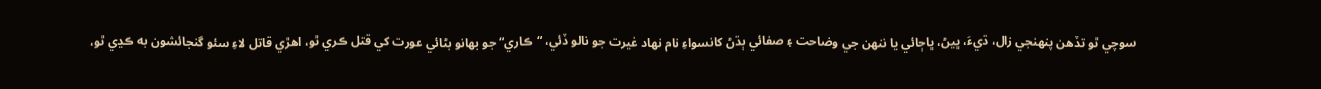سوچي ٿو تڏهن پنهنجي زال، ڌيءَ، ڀيڻ، ڀاڄائي يا ننهن جي وضاحت ۽ صفائي ٻڌڻ کانسواءِ نام نهاد غيرت جو نالو ڏئي، “ڪاري“ جو بھانو بڻائي عورت کي قتل ڪري ٿو، اھڙي قاتل لاءِ سئو گنجائشون به ڪڍي ٿو،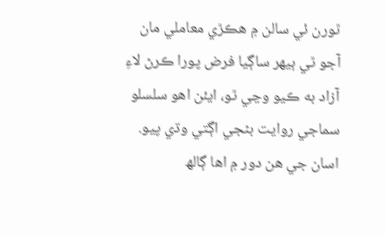ٿورن ئي سالن ۾ ھڪڙي معاملي مان آجو ٿي ٻيهر ساڳيا فرض پورا ڪرڻ لاءِ آزاد به ڪيو وڃي ٿو، ايئن اھو سلسلو سماجي روايت بڻجي اڳتي وڌي پيو.
اسان جي هن دور ۾ اها ڳالھ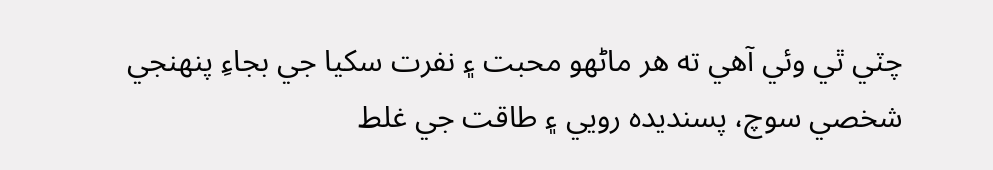چٽي ٿي وئي آهي ته هر ماڻهو محبت ۽ نفرت سکيا جي بجاءِ پنهنجي شخصي سوچ، پسنديده رويي ۽ طاقت جي غلط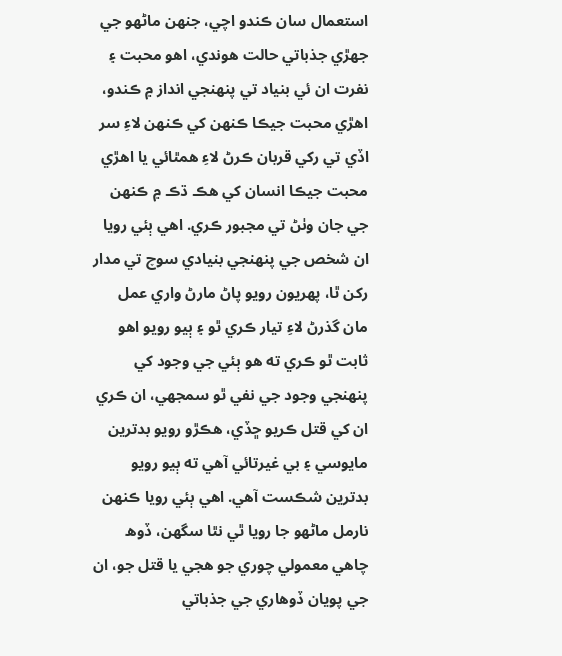استعمال سان ڪندو اچي، جنهن ماڻهو جي جهڙي جذباتي حالت هوندي، اهو محبت ۽ نفرت ان ئي بنياد تي پنهنجي انداز ۾ ڪندو، اهڙي محبت جيڪا ڪنهن کي ڪنهن لاءِ سر اڏي تي رکي قربان ڪرڻ لاءِ همٿائي يا اهڙي محبت جيڪا انسان کي هڪ ڌڪ ۾ ڪنهن جي جان وٺڻ تي مجبور ڪري. اهي ٻئي رويا ان شخص جي پنهنجي بنيادي سوچ تي مدار رکن ٿا، پهريون رويو پاڻ مارڻ واري عمل مان گذرڻ لاءِ تيار ڪري ٿو ۽ ٻيو رويو اهو ثابت ٿو ڪري ته هو ٻئي جي وجود کي پنهنجي وجود جي نفي ٿو سمجهي، ان ڪري ان کي قتل ڪريو ڇڏي، هڪڙو رويو بدترين مايوسي ۽ بي غيرتائي آهي ته ٻيو رويو بدترين شڪست آهي. اهي ٻئي رويا ڪنهن نارمل ماڻهو جا رويا ٿي نٿا سگهن، ڏوھ چاهي معمولي چوري جو هجي يا قتل جو، ان جي پويان ڏوهاري جي جذباتي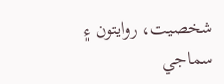شخصيت، روايتون ۽ سماجي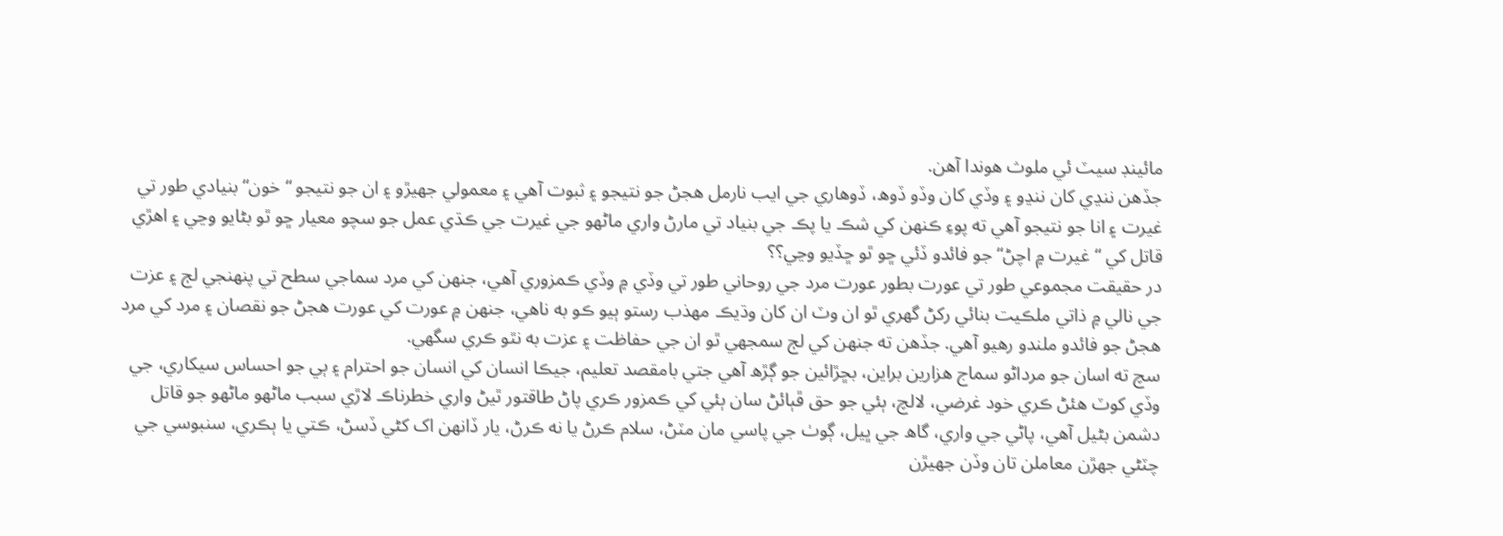مائينڊ سيٽ ئي ملوث هوندا آهن.
جڏھن ننڍي کان ننڍو ۽ وڏي کان وڏو ڏوھ، ڏوهاري جي ايب نارمل هجڻ جو نتيجو ۽ ثبوت آهي ۽ معمولي جهيڙو ۽ ان جو نتيجو “خون“ بنيادي طور تي غيرت ۽ انا جو نتيجو آهي ته پوءِ ڪنهن کي شڪ يا پڪ جي بنياد تي مارڻ واري ماڻهو جي غيرت جي ڪڌي عمل جو سچو معيار ڇو ٿو بڻايو وڃي ۽ اهڙي قاتل کي “غيرت ۾ اچڻ“ جو فائدو ڏئي ڇو ٿو ڇڏيو وڃي؟؟
در حقيقت مجموعي طور تي عورت بطور عورت مرد جي روحاني طور تي وڏي ۾ وڏي ڪمزوري آهي، جنهن کي مرد سماجي سطح تي پنهنجي لڄ ۽ عزت جي نالي ۾ ذاتي ملڪيت بنائي رکڻ گھري ٿو ان وٽ ان کان وڌيڪ مھذب رستو ٻيو ڪو به ناھي، جنهن ۾ عورت کي عورت هجڻ جو نقصان ۽ مرد کي مرد هجڻ جو فائدو ملندو رهيو آهي. جڏھن ته جنھن کي لڄ سمجھي ٿو ان جي حفاظت ۽ عزت به نٿو ڪري سگھي.
سچ ته اسان جو مرداڻو سماج هزارين براين، بڇڙائين جو ڳڙھ آهي جتي بامقصد تعليم، جيڪا انسان کي انسان جو احترام ۽ ٻي جو احساس سيکاري، جي وڏي کوٽ هئڻ ڪري خود غرضي، لالچ، ٻئي جو حق ڦٻائڻ سان ٻئي کي ڪمزور ڪري پاڻ طاقتور ٿيڻ واري خطرناڪ لاڙي سبب ماڻهو ماڻهو جو قاتل دشمن بڻيل آهي، پاڻي جي واري، گاھ جي ڀيل، ڳوٺ جي پاسي مان مٽڻ، سلام ڪرڻ يا نه ڪرڻ، يار ڏانهن اک کڻي ڏسڻ، ڪتي يا ٻڪري، سنبوسي جي چٽڻي جھڙن معاملن تان وڏن جهيڙن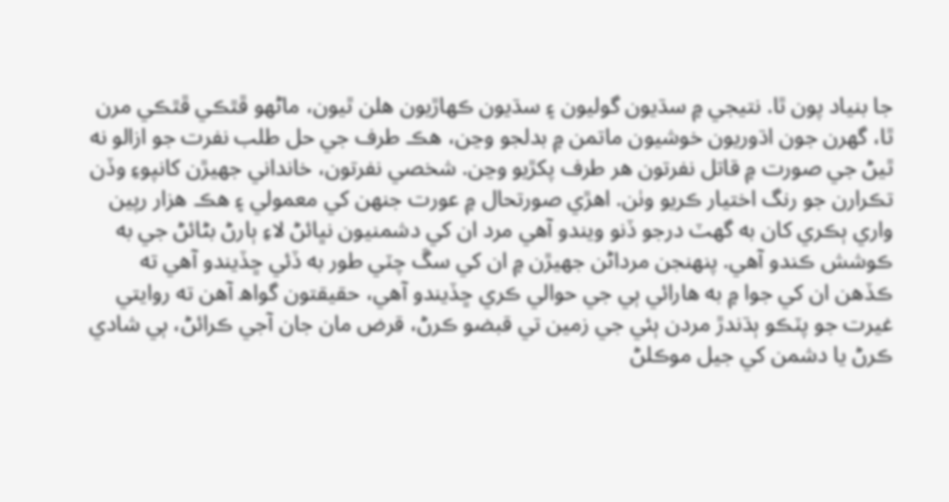جا بنياد پون ٿا. نتيجي ۾ سڌيون گوليون ۽ سڌيون ڪهاڙيون هلن ٿيون، ماڻهو ڦٿڪي ڦٿڪي مرن ٿا، گهرن جون اڌوريون خوشيون ماتمن ۾ بدلجو وڃن، هڪ طرف جي حل طلب نفرت جو ازالو نه ٿيڻ جي صورت ۾ قاتل نفرتون هر طرف پکڙيو وڃن. شخصي نفرتون، خانداني جهيڙن کانپوءِ وڏن تڪرارن جو رنگ اختيار ڪريو وٺن. اهڙي صورتحال ۾ عورت جنهن کي معمولي ۽ هڪ هزار رپين واري ٻڪري کان به گهٽ درجو ڏنو ويندو آهي مرد ان کي دشمنيون نڀائڻ لاءِ ٻارڻ بڻائڻ جي به ڪوشش ڪندو آهي. پنھنجن مرداڻن جھيڙن ۾ ان کي سڱ چٽي طور به ڏئي ڇڏيندو آھي ته ڪڏھن ان کي جوا ۾ به ھارائي ٻي جي حوالي ڪري ڇڏيندو آھي، حقيقتون گواھ آهن ته روايتي غيرت جو پٽڪو ٻڌندڙ مردن ٻئي جي زمين تي قبضو ڪرڻ، قرض مان جان آجي ڪرائڻ، ٻي شادي ڪرڻ يا دشمن کي جيل موڪلڻ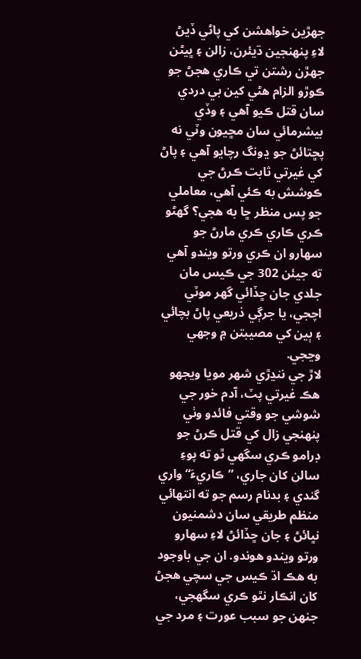جهڙين خواهشن کي پاڻي ڏيڻ لاءِ پنهنجين ڌيئرن، زالن ۽ ڀيڻن جهڙن رشتن تي ڪاري هجڻ جو ڪوڙو الزام هڻي کين بي دردي سان قتل ڪيو آهي ۽ وڏي بيشرمائي سان مڇيون وٽي نه پڇتائڻ جو ڍونگ رچايو آهي ۽ پاڻ کي غيرتي ثابت ڪرڻ جي ڪوشش به ڪئي آھي، معاملي جو پس منظر ڇا به هجي؟ گهڻو ڪري ڪاري ڪري مارڻ جو سهارو ان ڪري ورتو ويندو آهي ته جيئن 302 جي ڪيس مان جلدي جان ڇڏائي گهر موٽي اچجي، يا جرڳي ذريعي پاڻ بچائي ۽ ٻين کي مصيبتن ۾ وجھي وڃجي.
لاڙ جي ننڍڙي شهر مويا ويجهو هڪ غيرتي پٽ، آدم خور جي شوشي جو وقتي فائدو وٺي پنهنجي زال کي قتل ڪرڻ جو ڊرامو ڪري سگهي ٿو ته پوءِ سالن کان جاري، ”ڪاريءَ“ واري گندي ۽ بدنام رسم جو ته انتهائي منظم طريقي سان دشمنيون نڀائڻ ۽ جان ڇڏائڻ لاءِ سهارو ورتو ويندو هوندو. ان جي باوجود به هڪ اڌ ڪيس جي سچي هجڻ کان انڪار نٿو ڪري سگهجي، جنهن جو سبب عورت ۽ مرد جي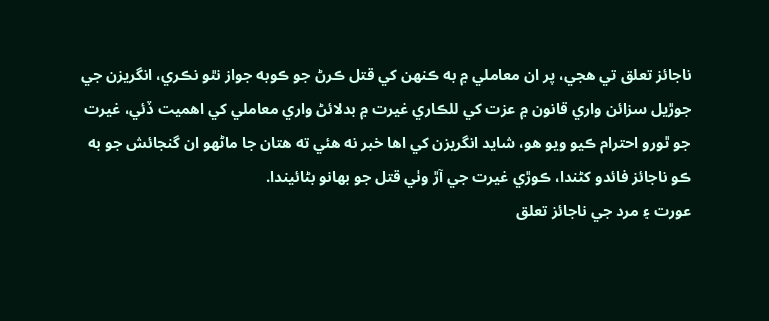ناجائز تعلق تي هجي، پر ان معاملي ۾ به ڪنھن کي قتل ڪرڻ جو ڪوبه جواز نٿو نڪري، انگريزن جي جوڙيل سزائن واري قانون ۾ عزت کي للڪاري غيرت ۾ بدلائڻ واري معاملي کي اھميت ڏئي، غيرت جو ٿورو احترام ڪيو ويو ھو، شايد انگريزن کي اھا خبر نه ھئي ته ھتان جا ماڻھو ان گنجائش جو به ڪو ناجائز فائدو کڻندا، ڪوڙي غيرت جي آڙ وٺي قتل جو بھانو بڻائيندا.
عورت ۽ مرد جي ناجائز تعلق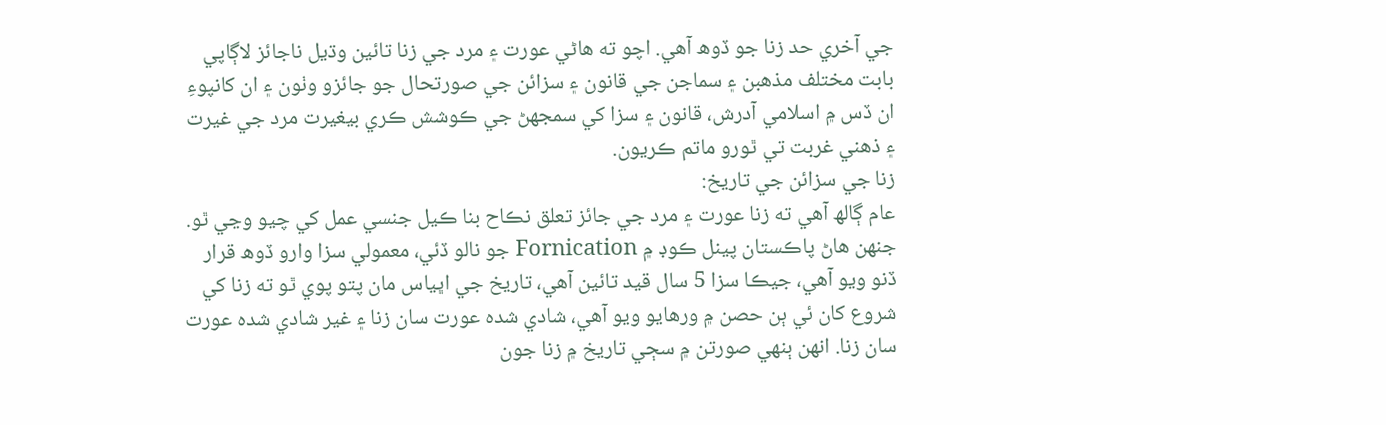جي آخري حد زنا جو ڏوھ آهي. اچو ته هاڻي عورت ۽ مرد جي زنا تائين وڌيل ناجائز لاڳاپي بابت مختلف مذهبن ۽ سماجن جي قانون ۽ سزائن جي صورتحال جو جائزو وٺون ۽ ان کانپوءِ ان ڏس ۾ اسلامي آدرش، قانون ۽ سزا کي سمجهڻ جي ڪوشش ڪري بيغيرت مرد جي غيرت ۽ ذهني غربت تي ٿورو ماتم ڪريون.
زنا جي سزائن جي تاريخ:
عام ڳالھ آهي ته زنا عورت ۽ مرد جي جائز تعلق نڪاح بنا ڪيل جنسي عمل کي چيو وڃي ٿو. جنھن ھاڻ پاڪستان پينل ڪوڊ ۾ Fornication جو نالو ڏئي، معمولي سزا وارو ڏوھ قرار ڏنو ويو آھي، جيڪا سزا 5 سال قيد تائين آھي، تاريخ جي اڀياس مان پتو پوي ٿو ته زنا کي شروع کان ئي ٻن حصن ۾ ورهايو ويو آهي، شادي شده عورت سان زنا ۽ غير شادي شده عورت سان زنا. انهن ٻنهي صورتن ۾ سڄي تاريخ ۾ زنا جون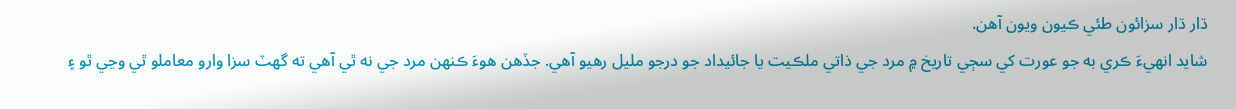ڌار ڌار سزائون طئي ڪيون ويون آهن.
شايد انهيءَ ڪري به جو عورت کي سڄي تاريخ ۾ مرد جي ذاتي ملڪيت يا جائيداد جو درجو مليل رهيو آهي. جڏهن هوءَ ڪنهن مرد جي نه ٿي آهي ته گهٽ سزا وارو معاملو ٿي وڃي ٿو ۽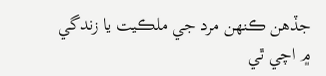جڏهن ڪنهن مرد جي ملڪيت يا زندگي ۾ اچي ٿي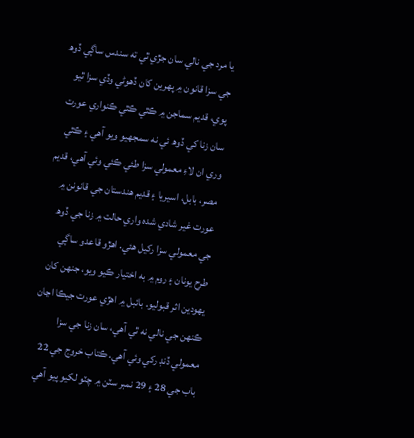يا مرد جي نالي سان جڙي ٿي ته سندس ساڳي ڏوھ جي سزا قانون ۾ پهرين کان ڏھوڻي وڏي سزا ٿيو پوي، قديم سماجن ۾ ڪٿي ڪٿي ڪنواري عورت سان زنا کي ڏوھ ئي نه سمجهيو ويو آهي ۽ ڪٿي وري ان لاءِ معمولي سزا طئي ڪئي وئي آهي، قديم مصر، بابل، اسيريا ۽ قديم هندستان جي قانونن ۾ عورت غير شادي شده واري حالت ۾ زنا جي ڏوھ جي معمولي سزا رکيل ھئي. اهڙو قاعدو ساڳي طرح يونان ۽ روم ۾ به اختيار ڪيو ويو، جنهن کان يهودين اثر قبوليو. بائبل ۾ اهڙي عورت جيڪا اڃان ڪنهن جي نالي نه ٿي آهي، سان زنا جي سزا معمولي ڏنڊ رکي وئي آهي. ڪتاب خروج جي 22 باب جي 28 ۽ 29 نمبر سٽن ۾ چٽو لکيو پيو آهي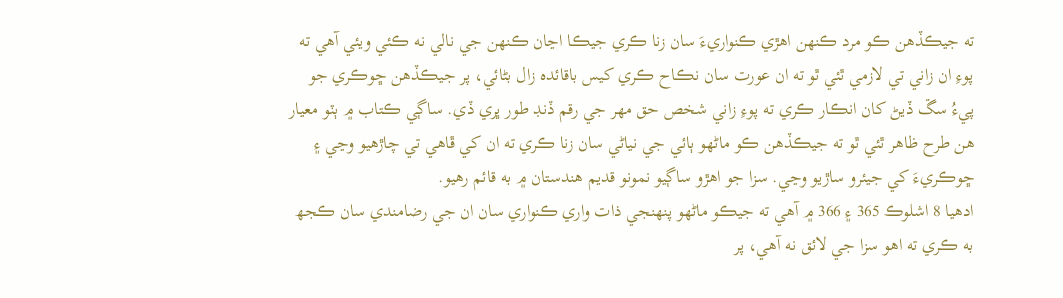ته جيڪڏهن ڪو مرد ڪنهن اهڙي ڪنواريءَ سان زنا ڪري جيڪا اڃان ڪنهن جي نالي نه ڪئي ويئي آهي ته پوءِ ان زاني تي لازمي ٿئي ٿو ته ان عورت سان نڪاح ڪري کيس باقائده زال بڻائي، پر جيڪڏهن ڇوڪري جو پيءُ سڱ ڏيڻ کان انڪار ڪري ته پوءِ زاني شخص حق مهر جي رقم ڏنڊ طور ڀري ڏي. ساڳي ڪتاب ۾ ٻٽو معيار هن طرح ظاهر ٿئي ٿو ته جيڪڏهن ڪو ماڻهو ٻائي جي نياڻي سان زنا ڪري ته ان کي ڦاهي تي چاڙهيو وڃي ۽ ڇوڪريءَ کي جيئرو ساڙيو وڃي. سزا جو اهڙو ساڳيو نمونو قديم هندستان ۾ به قائم رھيو.
ادهيا 8 اشلوڪ 365 ۽ 366 ۾ آهي ته جيڪو ماڻهو پنهنجي ذات واري ڪنواري سان ان جي رضامندي سان ڪجھ به ڪري ته اهو سزا جي لائق نه آهي، پر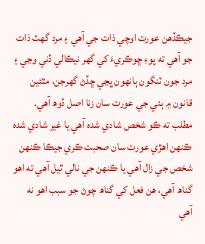جيڪڏهن عورت اوچي ذات جي آهي ۽ مرد گهٽ ذات جو آهي ته پوءِ ڇوڪريءَ کي گهر نيڪالي ڏني وڃي ۽ مرد جون ٽنگون ٻانهون ڀڃي ڇڏڻ گهرجن، مٿئين قانون ۾ ٻئي جي عورت سان زنا اصل ڏوھ آهي. مطلب ته ڪو شخص شادي شده آهي يا غير شادي شده ڪنهن اهڙي عورت سان صحبت ڪري جيڪا ڪنهن شخص جي زال آهي يا ڪنهن جي نالي ٿيل آهي ته اهو گناھ آهي، هن فعل کي گناھ چوڻ جو سبب اهو نه آهي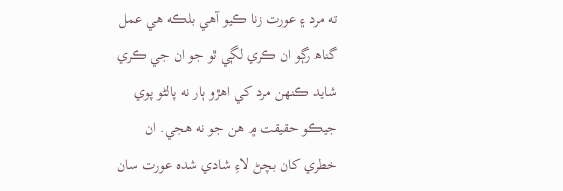ته مرد ۽ عورت زنا ڪيو آهي بلڪه هي عمل گناھ رڳو ان ڪري لڳي ٿو جو ان جي ڪري شايد ڪنهن مرد کي اهڙو ٻار نه پالڻو پوي جيڪو حقيقت ۾ هن جو نه هجي. ان خطري کان بچڻ لاءِ شادي شده عورت سان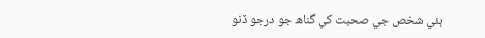ٻئي شخص جي صحبت کي گناھ جو درجو ڏنو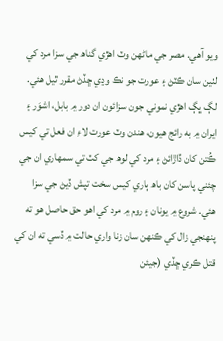ويو آهي. مصر جي ماڻهن وٽ اهڙي گناھ جي سزا مرد کي لٺين سان ڪٽڻ ۽ عورت جو نڪ وڍي ڇڏڻ مقرر ٿيل هئي. لڳ ڀڳ اهڙي نموني جون سزائون ان دور ۾ بابل، اشوَر ۽ ايران ۾ به رائج هيون، هندن وٽ عورت لاءِ ان فعل تي کيس ڪُتن کان ڏاڙائڻ ۽ مرد کي لوھ جي کٽ تي سمهاري ان جي چئني پاسن کان باھ ٻاري کيس سخت تپش ڏيڻ جي سزا هئي. شروع ۾ يونان ۽ روم ۾ مرد کي اهو حق حاصل هو ته پنهنجي زال کي ڪنهن سان زنا واري حالت ۾ ڏسي ته ان کي قتل ڪري ڇڏي (جيئن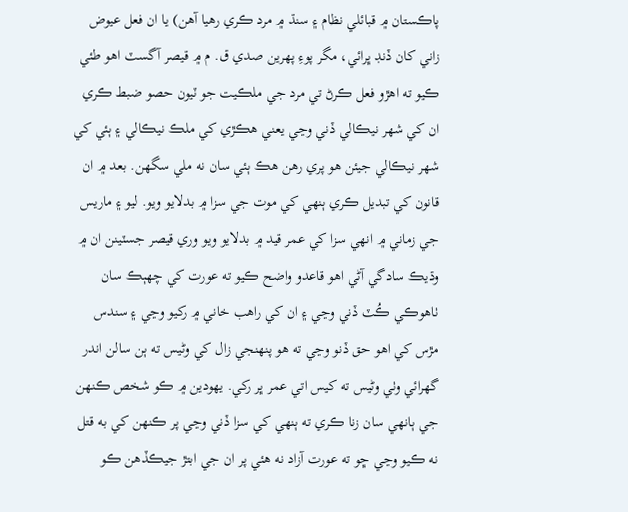پاڪستان ۾ قبائلي نظام ۽ سنڌ ۾ مرد ڪري رهيا آهن) يا ان فعل عيوض زاني کان ڏنڊ ڀرائي، مگر پوءِ پهرين صدي ق. م ۾ قيصر آگسٽ اهو طئي ڪيو ته اهڙو فعل ڪرڻ تي مرد جي ملڪيت جو ٽيون حصو ضبط ڪري ان کي شهر نيڪالي ڏني وڃي يعني هڪڙي کي ملڪ نيڪالي ۽ ٻئي کي شهر نيڪالي جيئن هو پري رهن هڪ ٻئي سان نه ملي سگهن. بعد ۾ ان قانون کي تبديل ڪري ٻنهي کي موت جي سزا ۾ بدلايو ويو. ليو ۽ ماريس جي زماني ۾ انهي سزا کي عمر قيد ۾ بدلايو ويو وري قيصر جسٽينن ان ۾ وڌيڪ سادگي آڻي اهو قاعدو واضح ڪيو ته عورت کي چهٻڪ سان ٺاهوڪي ڪُٽ ڏني وڃي ۽ ان کي راهب خاني ۾ رکيو وڃي ۽ سندس مڙس کي اهو حق ڏنو وڃي ته هو پنهنجي زال کي وڻيس ته ٻن سالن اندر گهرائي وٺي وڻيس ته کيس اتي عمر ڀر رکي. يهودين ۾ ڪو شخص ڪنهن جي ٻانهي سان زنا ڪري ته ٻنهي کي سزا ڏني وڃي پر ڪنهن کي به قتل نه ڪيو وڃي ڇو ته عورت آزاد نه هئي پر ان جي ابتڙ جيڪڏهن ڪو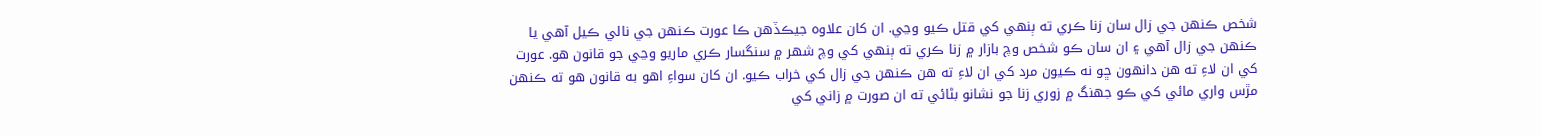شخص ڪنهن جي زال سان زنا ڪري ته ٻنهي کي قتل ڪيو وڃي. ان کان علاوه جيڪڏهن ڪا عورت ڪنهن جي نالي ڪيل آهي يا ڪنهن جي زال آهي ۽ ان سان ڪو شخص وچ بازار ۾ زنا ڪري ته ٻنهي کي وچ شهر ۾ سنگسار ڪري ماريو وڃي جو قانون ھو. عورت کي ان لاءِ ته هن دانهون ڇو نه ڪيون مرد کي ان لاءِ ته هن ڪنهن جي زال کي خراب ڪيو. ان کان سواءِ اهو به قانون هو ته ڪنهن مڙس واري مائي کي ڪو جهنگ ۾ زوري زنا جو نشانو بڻائي ته ان صورت ۾ زاني کي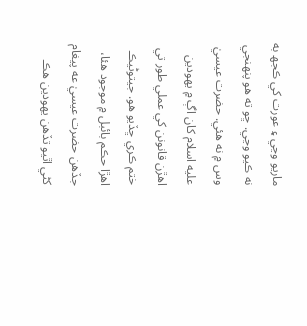ماريو وڃي ۽ عورت کي ڪجھ به نه ڪيو وڃي. ڇو ته هو پنهنجي وس ۾ نه هئي. حضرت عيسيٰ عليه اسلام کان اڳ ۾ يهودين اهڙن قانونن کي عملي طور تي ختم ڪري ڇڏيو هو. جيتوڻيڪ اهڙا حڪم بائبل ۾ موجود هئا، جڏهن حضرت عيسيٰ عه پيغام کڻي اٿيو تڏهن يهودين هڪ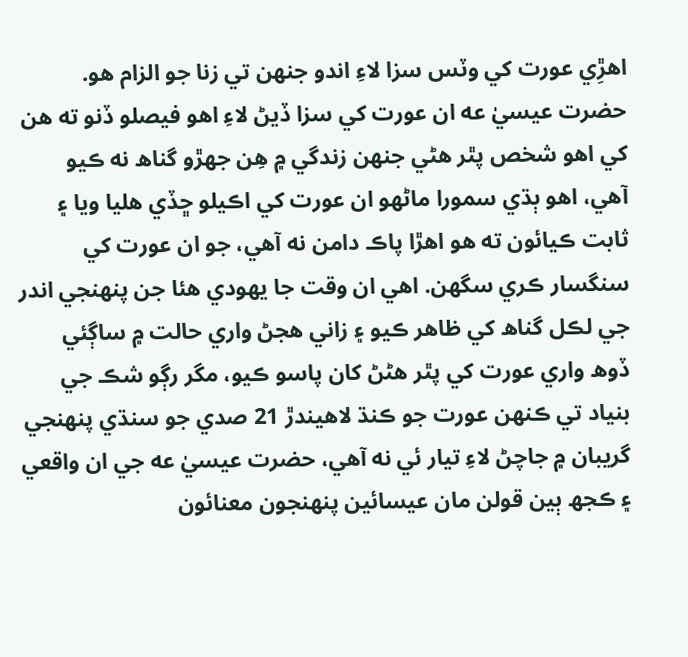اهڙِي عورت کي وٽس سزا لاءِ اندو جنهن تي زنا جو الزام هو. حضرت عيسيٰ عه ان عورت کي سزا ڏيڻ لاءِ اهو فيصلو ڏنو ته هن کي اهو شخص پٿر هڻي جنهن زندگي ۾ هِن جهڙو گناھ نه ڪيو آهي، اهو ٻڌي سمورا ماڻهو ان عورت کي اڪيلو ڇڏي هليا ويا ۽ ثابت ڪيائون ته هو اهڙا پاڪ دامن نه آهي، جو ان عورت کي سنگسار ڪري سگهن. اهي ان وقت جا يهودي هئا جن پنهنجي اندر جي لڪل گناھ کي ظاهر ڪيو ۽ زاني هجڻ واري حالت ۾ ساڳئي ڏوھ واري عورت کي پٿر هڻڻ کان پاسو ڪيو، مگر رڳو شڪ جي بنياد تي ڪنهن عورت جو ڪنڌ لاهيندڙ 21 صدي جو سنڌي پنهنجي گريبان ۾ جاچڻ لاءِ تيار ئي نه آهي، حضرت عيسيٰ عه جي ان واقعي ۽ ڪجھ ٻين قولن مان عيسائين پنهنجون معنائون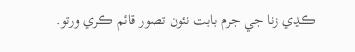ڪڍي زنا جي جرم بابت نئون تصور قائم ڪري ورتو.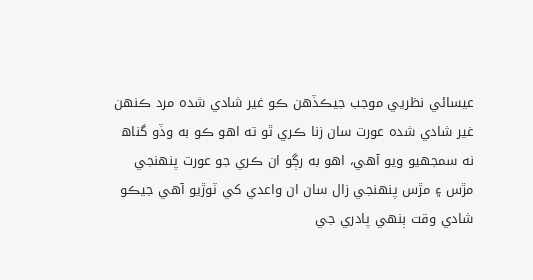عيسائي نظريي موجب جيڪڏهن ڪو غير شادي شده مرد ڪنهن غير شادي شده عورت سان زنا ڪري ٿو ته اهو ڪو به وڏو گناھ نه سمجهيو ويو آهي، اهو به رڳو ان ڪري جو عورت پنهنجي مڙس ۽ مڙس پنهنجي زال سان ان واعدي کي ٽوڙيو آهي جيڪو شادي وقت ٻنهي پادري جي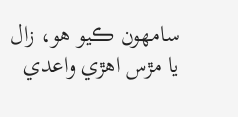سامهون ڪيو هو، زال يا مڙس اهڙي واعدي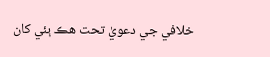خلافي جي دعويٰ تحت هڪ ٻئي کان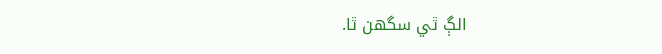الڳ ٿي سگهن ٿا.